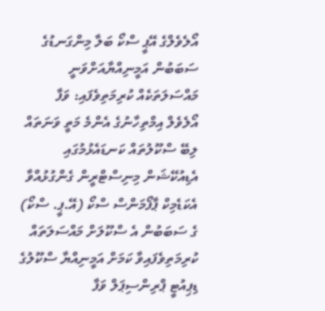އޯލެވެލްގެ އޭޕީ ސްކޯ ބަލާ މިންގަނޑުގެ ސަބަބުން އަމީނިއްޔާއަށްވަނީ މައްސަލަތަކެއް ކުރިމަތިވެފައި: ވަފާ
އޯލެވެލް އިމްތިހާނުގެ އެންމެ މަތީ ވަނަތައް ލިބޭ ސްކޫލުތައް ކަނޑައެޅުމުގައި އެޑިއުކޭޝަން މިނިސްޓްރީން ގެންގުޅުއްވާ އެކަޑެމިކް ޕާފޯމަންސް ސްކޯ (އޭ.ޕީ. ސްކޯ) ގެ ސަބަބުން އެ ސްކޫލަށް މައްސަލަތައް ކުރިމަތިވެފައިވާ ކަމަށް އަމީނިއްޔާ ސްކޫލުގެ ޑިޕިއުޓީ ޕްރިންސިޕަލް ވަފާ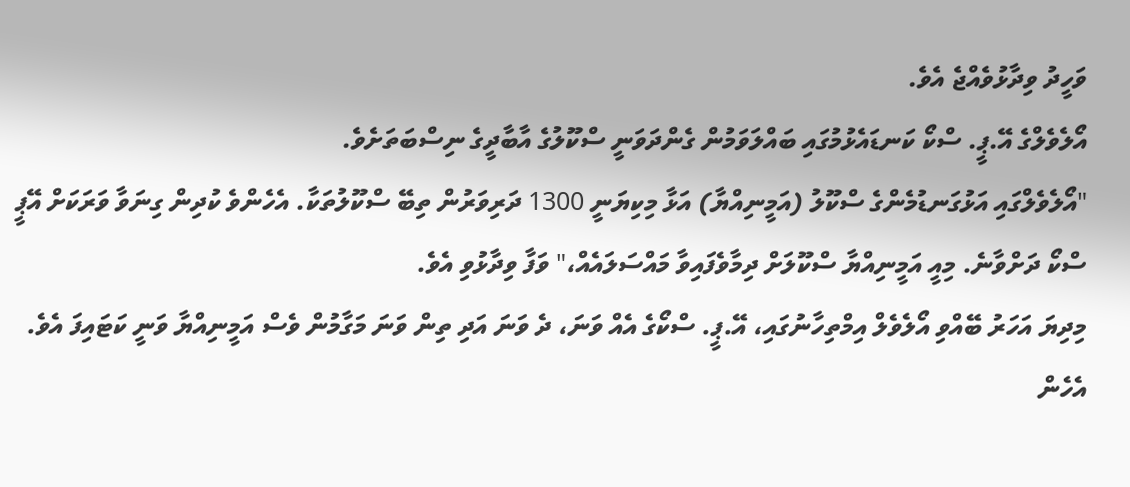ވަހީދު ވިދާޅުވެއްޖެ އެވެ.
އޯލެވެލްގެ އޭ.ޕީ. ސްކޯ ކަނޑައެޅުމުގައި ބައްލަވަމުން ގެންދަވަނީ ސްކޫލުގެ އާބާދީގެ ނިސްބަތަށެވެ.
"އޯލެވެލްގައި އަޅުގަނޑުމެންގެ ސްކޫލު (އަމީނިއްޔާ) އަޅާ މިކިޔަނީ 1300 ދަރިވަރުން ތިބޭ ސްކޫލުތަކާ. އެހެންވެ ކުދިން ގިނަވާ ވަރަކަށް އޭޕީ ސްކޯ ދަށްވާނެ. މިއީ އަމީނިއްޔާ ސްކޫލަށް ދިމާވެފައިވާ މައްސަލައެއް،" ވަފާ ވިދާޅުވި އެވެ.
މިދިޔަ އަހަރު ބޭއްވި އޯލެވެލް އިމްތިހާނުގައި، އޭ.ޕީ. ސްކޯގެ އެއް ވަނަ، ދެ ވަނަ އަދި ތިން ވަނަ މަގާމުން ވެސް އަމީނިއްޔާ ވަނީ ކަޓައިފަ އެވެ. އެހެން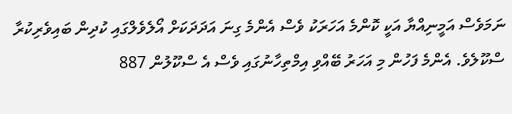ނަމަވެސް އަމީނިއްޔާ އަކީ ކޮންމެ އަހަރަކު ވެސް އެންމެ ގިނަ އަދަދަކަށް އޯލެވެލްގައި ކުދިން ބައިވެރިކުރާ ސްކޫލެވެ. އެންމެ ފަހުން މި އަހަރު ބޭއްވި އިމްތިހާނުގައި ވެސް އެ ސްކޫލުން 887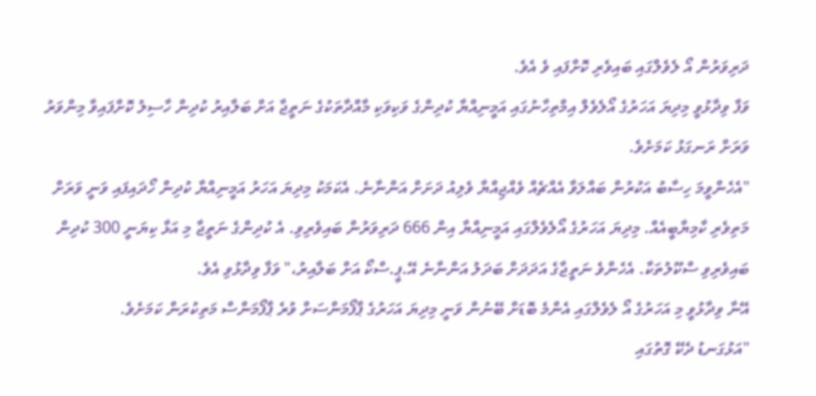ދަރިވަރުން އޯ ލެވެލްގައި ބައިވެރި ކޮށްފައި ވެ އެވެ.
ވަފާ ވިދާޅުވީ މިދިޔަ އަހަރުގެ އޯލެވެލް އިމްތިހާނުގައި އަމީނިއްޔާ ކުދިންގެ ވަކިވަކި މާއްދާތަކުގެ ނަތީޖާ އަށް ބަލާއިރު ކުދިން ހާސިލު ކޮށްފައިވާ މިންވަރު ވަރަށް ރަނގަޅު ކަމަށެވެ.
"އެހެންވީމަ ހިސާބު އަކުރުން ބައްލަވާ އެއްޗެއް ވެއްޖިއްޔާ ވެލިއު ދަށަށް އަންނާނެ. އެކަމަކު މިދިޔަ އަހަރު އަމީނިއްޔާ ކުދިން ހޯދައިފައި ވަނީ ވަރަށް މަތިވެރި ކާމިޔާބީއެއް. މިދިޔަ އަހަރުގެ އޯލެވެލްގައި އަމީނިއްޔާ އިން 666 ދަރިވަރުން ބައިވެރިވި. އެ ކުދިންގެ ނަތީޖާ މި އަޅާ ކިޔަނީ 300 ކުދިން ބައިވެރިވި ސްކޫލުތަކާ. އެހެންވެ ނަތީޖާގެ އަދަދަށް ބަދަލު އަންނާނެ އޭ.ޕީ.ސްކޯ އަށް ބަލާއިރު،" ވަފާ ވިދާޅުވި އެވެ.
އޭނާ ވިދާޅުވީ މި އަހަރުގެ އޯ ލެވެލްގައި އެންމެ ބޮޑަށް ބޭނުން ވަނީ މިދިޔަ އަހަރުގެ ޕާފޯމަންސަށް ވުރެ ޕާފޯމަންސް މަތިކުރަން ކަމަށެވެ.
"އަޅުގަނޑު ދެކޭ ގޮތުގައި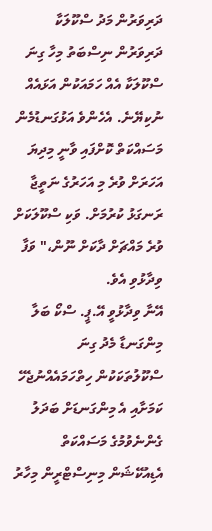ދަރިވަރުން މަދު ސްކޫލަކާ ދަރިވަރުން ނިސްބަތު މިހާ ގިނަ ސްކޫލަކާ އެއް ހަމައަކުން އަޅައެއް ނުކިޔޭނެ. އެހެންވެ އަޅުގަނޑުމެން މަސައްކަތް ކޮށްފައި ވާނީ މިދިޔަ އަހަރަށް ވުރެ މި އަހަރުގެ ނަތީޖާ ރަނގަޅު ކުރުމަށް. ވަކި ސްކޫލަކަށް ވުރެ މައްޗަށް ދާކަށް ނޫން،" ވަފާ ވިދާޅުވި އެވެ.
އޭނާ ވިދާޅުވީ އޭ.ޕީ. ސްކޯ ބަލާ މިންގަނޑާ މެދު ގިނަ ސްކޫލުތަކަކުން ހިތްހަމައެއްނުޖެހޭ ކަމަށާއި އެ މިންގަނޑަށް ބަދަލު ގެންނެވުމުގެ މަސައްކަތް އެޑިއުކޭޝަން މިނިސްޓްރީން މިހާރު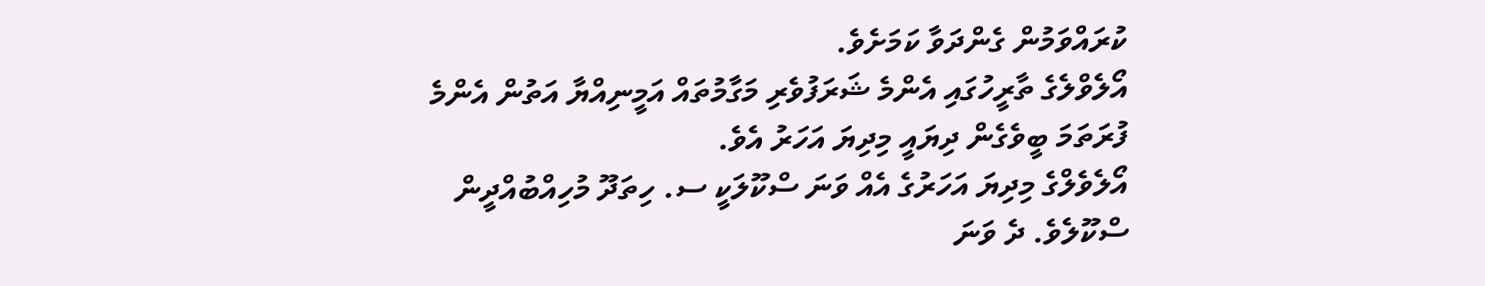ކުރައްވަމުން ގެންދަވާ ކަމަށެވެ.
އޯލެވްލެގެ ތާރީހުގައި އެންމެ ޝަރަފުވެރި މަގާމުތައް އަމީނިއްޔާ އަތުން އެންމެ ފުރަތަމަ ބީވެގެން ދިޔައީ މިދިޔަ އަހަރު އެވެ.
އޯލެވެލްގެ މިދިޔަ އަހަރުގެ އެއް ވަނަ ސްކޫލަކީ ސ. ހިތަދޫ މުހިއްބުއްދީން ސްކޫލެވެ. ދެ ވަނަ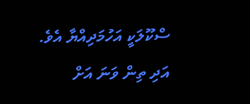ސްކޫލަކީ އަހުމަދިއްޔާ އެވެ. އަދި ތިން ވަނަ އަށް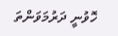ހޮވުނީ ދަރުމަވަންތަ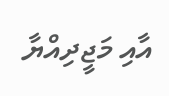އާއި މަޖީދިއްޔާ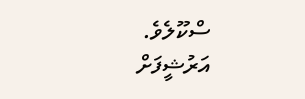ސްކޫލެވެ.
އަރުޝީފަށް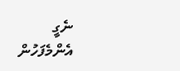ނެގީ
އެންމެފަހުން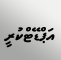އަޕްޑޭޓްކުރީ